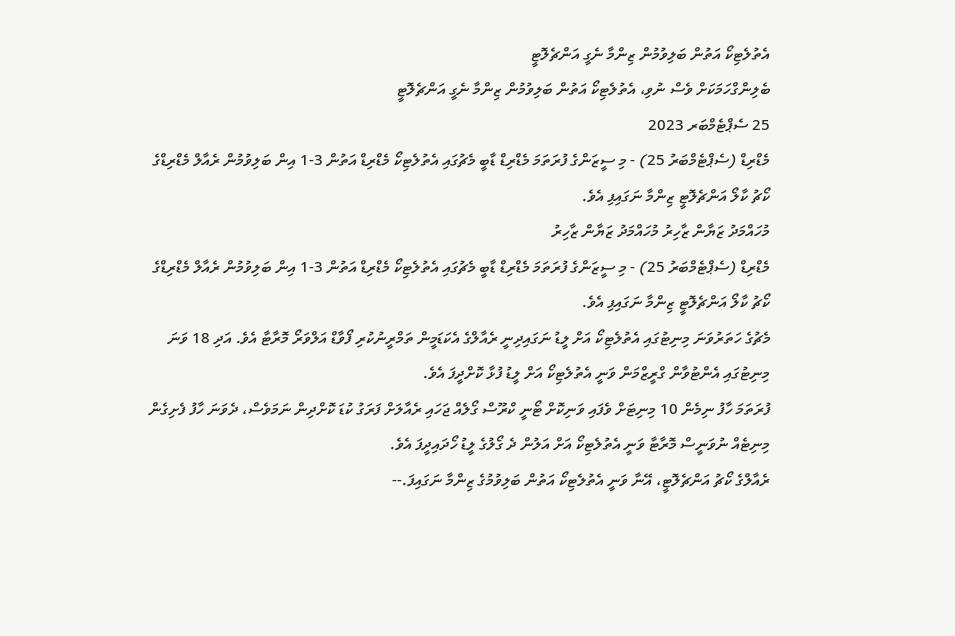އެތުލެޓިކޯ އަތުން ބަލިވުމުން ޒިންމާ ނެގީ އަންޗެލޮޓީ
ބެލިންގްހަމަކަށް ވެސް ނުވި، އެތުލެޓިކޯ އަތުން ބަލިވުމުން ޒިންމާ ނެގީ އަންޗެލޮޓީ
25 ސެޕްޓެމްބަރ 2023
މެޑްރިޑް (ސެޕްޓެމްބަރު 25) - މި ސީޒަންގެ ފުރަތަމަ މެޑްރިޑް ޑާބީ މެޗުގައި އެތުލެޓިކޯ މެޑްރިޑް އަތުން 3-1 އިން ބަލިވުމުން ރެއާލް މެޑްރިޑްގެ ކޯޗު ކާލޯ އަންޗެލޮޓީ ޒިންމާ ނަގައިފި އެވެ.
މުހައްމަދު ޒަޔާން ޒާހިރު މުހައްމަދު ޒަޔާން ޒާހިރު
މެޑްރިޑް (ސެޕްޓެމްބަރު 25) - މި ސީޒަންގެ ފުރަތަމަ މެޑްރިޑް ޑާބީ މެޗުގައި އެތުލެޓިކޯ މެޑްރިޑް އަތުން 3-1 އިން ބަލިވުމުން ރެއާލް މެޑްރިޑްގެ ކޯޗު ކާލޯ އަންޗެލޮޓީ ޒިންމާ ނަގައިފި އެވެ.
މެޗުގެ ހަތަރުވަނަ މިނިޓުގައި އެތުލެޓިކޯ އަށް ލީޑު ނަގައިދިނީ ރެއާލްގެ އެކަޑަމީން ތަމްރީނުކުރި ފޯވާޑް އަލްވަރޯ މޮރާޓާ އެވެ. އަދި 18 ވަނަ މިނިޓުގައި އެންޓުވާން ގްރީޒްމަން ވަނީ އެތުލެޓިކޯ އަށް ލީޑު ފުޅާ ކޮށްދީފަ އެވެ.
ފުރަތަމަ ހާފު ނިމެން 10 މިނިޓަށް ވެފައި ވަނިކޮށް ޓޯނީ ކްރޫސް ގޯލެއް ޖަހައި ރެއާލަށް ފަރަގު ކުޑަ ކޮށްދިން ނަމަވެސް، ދެވަނަ ހާފު ފެށިގެން މިނިޓެއް ނުވަނީސް މޮރާޓާ ވަނީ އެތުލެޓިކޯ އަށް އަލުން ދެ ގޯލުގެ ލީޑު ހޯދައިދީފަ އެވެ.
ރެއާލްގެ ކޯޗު އަންޗެލޮޓީ، އޭނާ ވަނީ އެތުލެޓިކޯ އަތުން ބަލިވުމުގެ ޒިންމާ ނަގައިފަ.--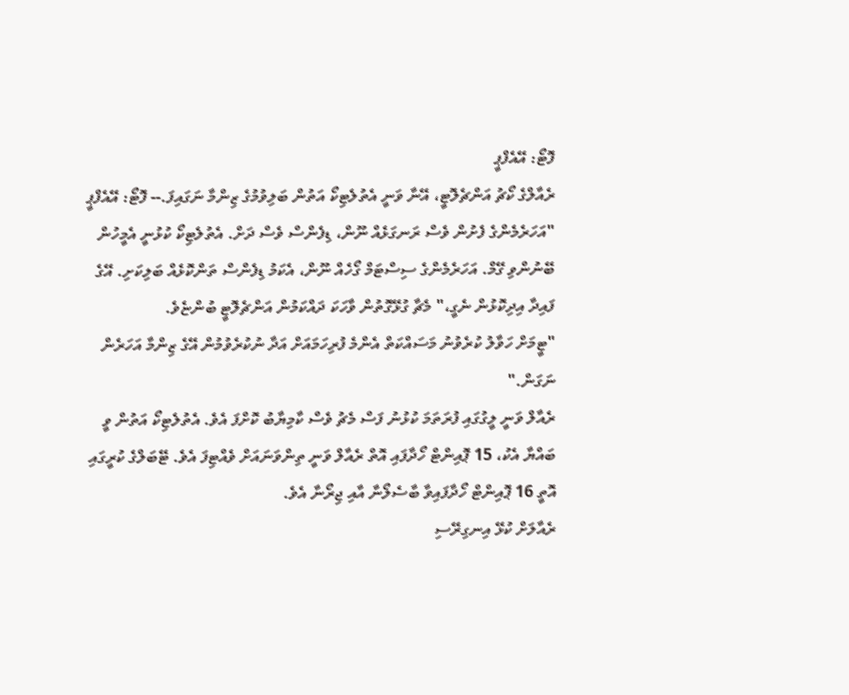ފޮޓޯ: އޭއެފްޕީ
ރެއާލްގެ ކޯޗު އަންޗެލޮޓީ، އޭނާ ވަނީ އެތުލެޓިކޯ އަތުން ބަލިވުމުގެ ޒިންމާ ނަގައިފަ.-- ފޮޓޯ: އޭއެފްޕީ
"އަހަރެމެންގެ ފެށުން ވެސް ރަނގަޅެއް ނޫން، ޑިފެންސް ވެސް ދަށް. އެތުލެޓިކޯ ކުޅުނީ އެމީހުން ބޭނުންވި ގޭމް. އަހަރެމެންގެ ސިސްޓަމް ގޯހެއް ނޫން، އެކަމު ޑިފެންސް ތަންކޮޅެއް ބަލިކަށި. އޭގެ ފައިދާ އިދިކޮޅުން ނެގީ،" މެޗާ ގުޅޭގޮތުން ވާހަކަ ދައްކަމުން އަންޗެލޮޓީ ބުންޏެވެ.
"ޓީމަށް ހަވާލު ކުރެވުނު މަސައްކަތް އެންމެ ފުރިހަމައަށް އަދާ ނުކުރެވުމުން އޭގެ ޒިންމާ އަހަރެން ނަގަން."
ރެއާލް ވަނީ ލީގުގައި ފުރަތަމަ ކުޅުނު ފަސް މެޗު ވެސް ކާމިޔާބު ކޮށްފަ އެވެ. އެތުލެޓިކޯ އަތުން ވީ ބައްޔާ އެކު، 15 ޕޮއިންޓް ހޯދާފައި އޮތް ރެއާލް ވަނީ ތިންވަނައަށް ވެއްޓިފަ އެވެ. ޓޭބަލްގެ ކުރީގައި އޮތީ 16 ޕޮއިންޓް ހޯދާފައިވާ ބާސެލޯނާ އާއި ޖިރޯނާ އެވެ.
ރެއާލަށް ކުޅޭ އިނގިރޭސި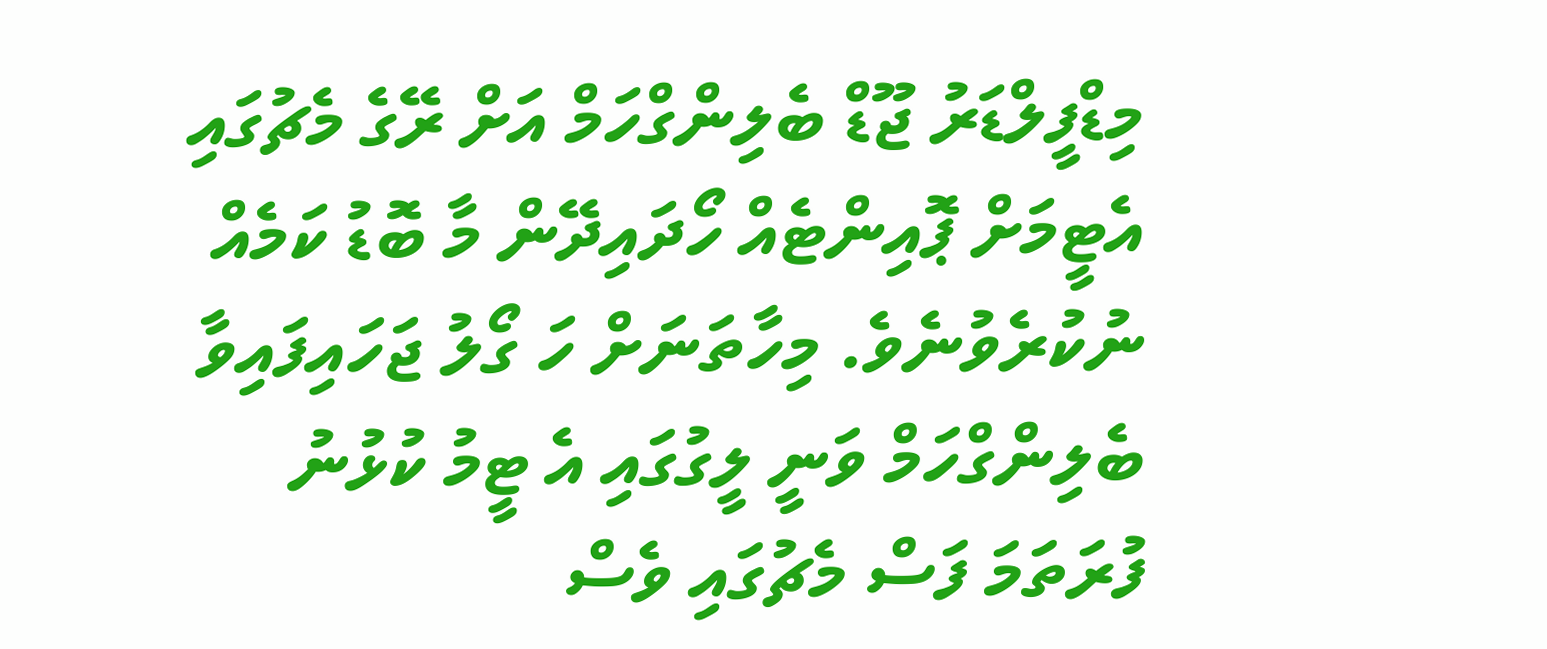މިޑްފީލްޑަރު ޖޫޑް ބެލިންގްހަމް އަށް ރޭގެ މެޗުގައި އެޓީމަށް ޕޮއިންޓެއް ހޯދައިދޭން މާ ބޮޑު ކަމެއް ނުކުރެވުނެވެ. މިހާތަނަށް ހަ ގޯލު ޖަހައިފައިވާ ބެލިންގްހަމް ވަނީ ލީގުގައި އެ ޓީމު ކުޅުނު ފުރަތަމަ ފަސް މެޗުގައި ވެސް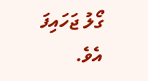ގޯލު ޖަހައިފަ އެވެ.